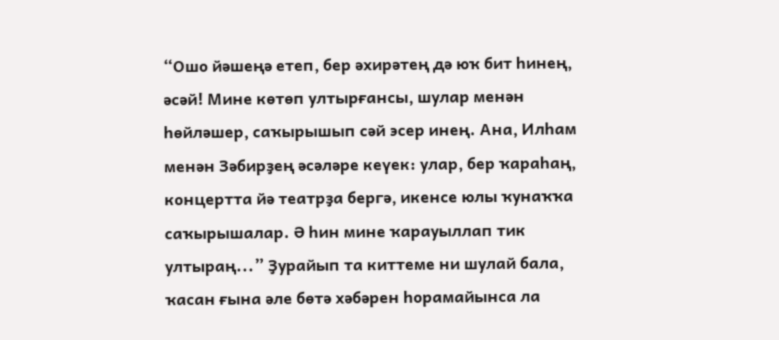“Ошо йәшеңә етеп, бер әхирәтең дә юҡ бит һинең, әсәй! Мине көтөп ултырғансы, шулар менән һөйләшер, саҡырышып сәй эсер инең. Ана, Илһам менән Зәбирҙең әсәләре кеүек: улар, бер ҡараһаң, концертта йә театрҙа бергә, икенсе юлы ҡунаҡҡа саҡырышалар. Ә һин мине ҡарауыллап тик ултыраң...” Ҙурайып та киттеме ни шулай бала, ҡасан ғына әле бөтә хәбәрен һорамайынса ла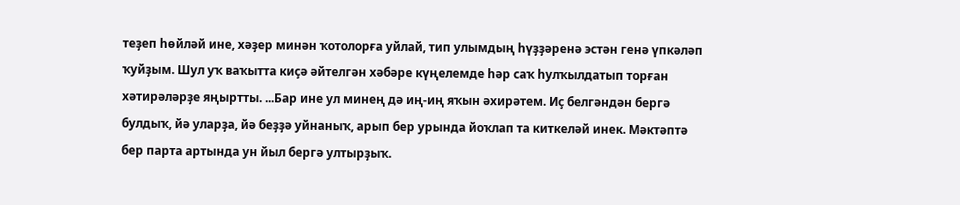теҙеп һөйләй ине, хәҙер минән ҡотолорға уйлай, тип улымдың һүҙҙәренә эстән генә үпкәләп ҡуйҙым. Шул уҡ ваҡытта киҫә әйтелгән хәбәре күңелемде һәр саҡ һулҡылдатып торған хәтирәләрҙе яңыртты. ...Бар ине ул минең дә иң-иң яҡын әхирәтем. Иҫ белгәндән бергә булдыҡ, йә уларҙа, йә беҙҙә уйнаныҡ, арып бер урында йоҡлап та киткеләй инек. Мәктәптә бер парта артында ун йыл бергә ултырҙыҡ.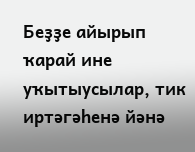Беҙҙе айырып ҡарай ине уҡытыусылар, тик иртәгәһенә йәнә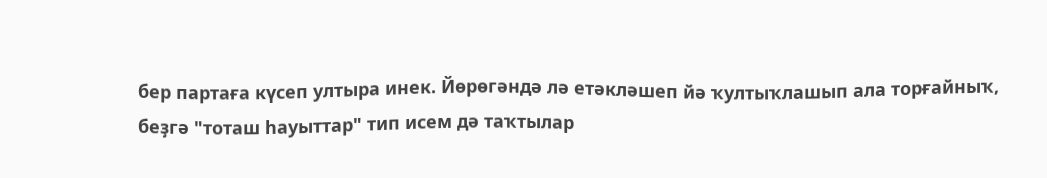бер партаға күсеп ултыра инек. Йөрөгәндә лә етәкләшеп йә ҡултыҡлашып ала торғайныҡ, беҙгә "тоташ һауыттар" тип исем дә таҡтылар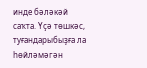инде бәләкәй саҡта. Үҫә төшкәс, туғандарыбыҙға ла һөйләмәгән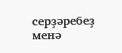серҙәребеҙ менә